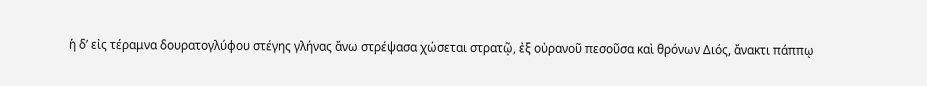ἡ δʼ εἰς τέραμνα δουρατογλύφου στέγης γλήνας ἄνω στρέψασα χώσεται στρατῷ, ἐξ οὐρανοῦ πεσοῦσα καὶ θρόνων Διός, ἄνακτι πάππῳ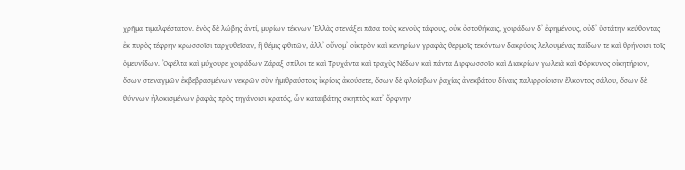χρῆμα τιμαλφέστατον. ἑνὸς δὲ λώβης ἀντί, μυρίων τέκνων Ἑλλὰς στενάξει πᾶσα τοὺς κενοὺς τάφους, οὐκ ὀστοθήκαις, χοιράδων δʼ ἐφημένους, οὐδʼ ὑστάτην κεύθοντας ἐκ πυρὸς τέφρην κρωσσοῖσι ταρχυθεῖσαν, ἣ θέμις φθιτῶν, ἀλλʼ οὔνομʼ οἰκτρὸν καὶ κενηρίων γραφὰς θερμοῖς τεκόντων δακρύοις λελουμένας παίδων τε καὶ θρήνοισι τοῖς ὁμευνίδων. Ὀφέλτα καὶ μύχουρε χοιράδων Ζάραξ σπίλοι τε καὶ Τρυχάντα καὶ τραχὺς Νέδων καὶ πάντα Διρφωσσοῖο καὶ Διακρίων γωλειὰ καὶ Φόρκυνος οἰκητήριον, ὅσων στεναγμῶν ἐκβεβρασμένων νεκρῶν σὺν ἡμιθραύστοις ἰκρίοις ἀκούσετε, ὅσων δὲ φλοίσβων ῥαχίας ἀνεκβάτου δίναις παλιρροίοισιν ἕλκοντος σάλου, ὅσων δὲ θύννων ἠλοκισμένων ῥαφὰς πρὸς τηγάνοισι κρατός, ὧν καταιβάτης σκηπτὸς κατʼ ὄρφνην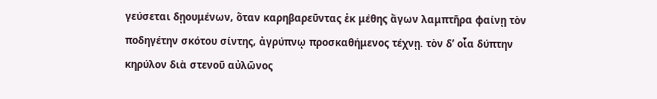γεύσεται δῃουμένων, ὅταν καρηβαρεῦντας ἐκ μέθης ἄγων λαμπτῆρα φαίνῃ τὸν ποδηγέτην σκότου σίντης, ἀγρύπνῳ προσκαθήμενος τέχνῃ. τὸν δʼ οἷα δύπτην κηρύλον διὰ στενοῦ αὐλῶνος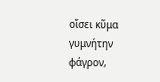οἴσει κῦμα γυμνήτην φάγρον,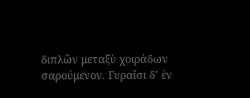διπλῶν μεταξὺ χοιράδων σαρούμενον. Γυραῖσι δʼ ἐν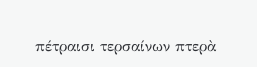πέτραισι τερσαίνων πτερὰ